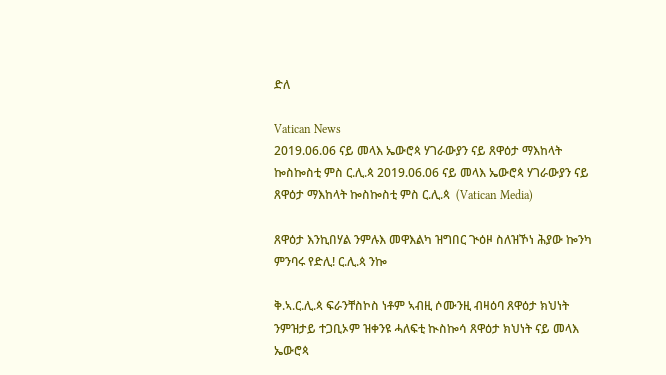ድለ

Vatican News
2019.06.06 ናይ መላእ ኤውሮጳ ሃገራውያን ናይ ጸዋዕታ ማእከላት ኰስኰስቲ ምስ ር.ሊ.ጳ 2019.06.06 ናይ መላእ ኤውሮጳ ሃገራውያን ናይ ጸዋዕታ ማእከላት ኰስኰስቲ ምስ ር.ሊ.ጳ  (Vatican Media)

ጸዋዕታ እንኪበሃል ንምሉእ መዋእልካ ዝግበር ጒዕዞ ስለዝኾነ ሕያው ኰንካ ምንባሩ የድሊ! ር.ሊ.ጳ ንኰ

ቅ.ኣ.ር.ሊ.ጳ ፍራንቸስኮስ ነቶም ኣብዚ ሶሙንዚ ብዛዕባ ጸዋዕታ ክህነት ንምዝታይ ተጋቢኦም ዝቀንዩ ሓለፍቲ ኲስኰሳ ጸዋዕታ ክህነት ናይ መላእ ኤውሮጳ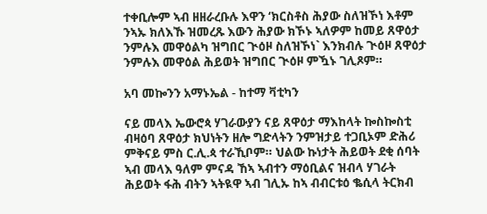ተቀቢሎም ኣብ ዘዘራረቡሉ እዋን ‘ክርስቶስ ሕያው ስለዝኾነ እቶም ንኣኡ ክለእኹ ዝመረጹ እውን ሕያው ክኾኑ ኣለዎም ከመይ ጸዋዕታ ንምሉእ መዋዕልካ ዝግበር ጒዕዞ ስለዝኾነ` እንክብሉ ጒዕዞ ጸዋዕታ ንምሉእ መዋዕል ሕይወት ዝግበር ጒዕዞ ምዃኑ ገሊጾም።

አባ መኰንን አማኑኤል - ከተማ ቫቲካን

ናይ መላእ ኤውሮጳ ሃገራውያን ናይ ጸዋዕታ ማእከላት ኰስኰስቲ ብዛዕባ ጸዋዕታ ክህነትን ዘሎ ግድላትን ንምዝታይ ተጋቢኦም ድሕሪ ምቅናይ ምስ ር.ሊ.ጳ ተራኺቦም። ህልው ኩነታት ሕይወት ደቂ ሰባት ኣብ መላእ ዓለም ምናዳ ኸኣ ኣብተን ማዕቢልና ዝብላ ሃገራት ሕይወት ፋሕ ብትን ኣትዪዋ ኣብ ገሊኡ ከኣ ብብርቱዕ ቈሲላ ትርክብ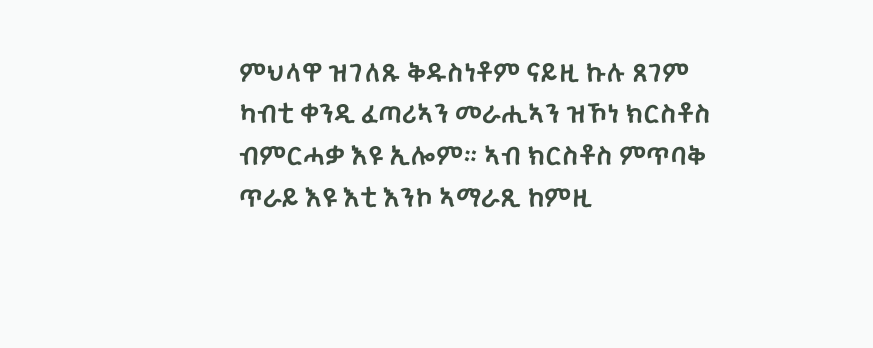ምህላዋ ዝገለጹ ቅዱስነቶም ናይዚ ኩሉ ጸገም ካብቲ ቀንዲ ፈጣሪኣን መራሒኣን ዝኾነ ክርስቶስ ብምርሓቃ እዩ ኢሎም። ኣብ ክርስቶስ ምጥባቅ ጥራይ እዩ እቲ እንኮ ኣማራጺ ከምዚ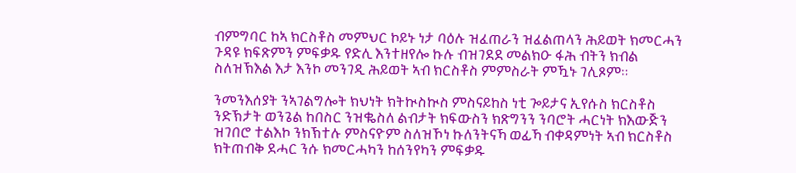ብምግባር ከኣ ክርስቶስ መምህር ኮይኑ ነታ ባዕሉ ዝፈጠራን ዝፈልጠላን ሕይወት ክመርሓን ጉዳዩ ክፍጽምን ምፍቃዱ የድሊ እንተዘየሎ ኩሉ ብዝገደደ መልክዑ ፋሕ ብትን ክብል ስለዝኽእል እታ እንኮ መንገዲ ሕይወት ኣብ ክርስቶስ ምምስራት ምዃኑ ገሊጾም።

ንመንእሰያት ንኣገልግሎት ክህነት ክትኲስኲስ ምስናይከስ ነቲ ጐይታና ኢየሱስ ክርስቶስ ንድኽታት ወንጌል ከበስር ንዝቈስለ ልብታት ክፍውስን ክጽግንን ንባሮት ሓርነት ክእውጅን ዝገበሮ ተልእኮ ንክኽተሉ ምስናዮም ስለዝኾነ ኩለንትናኻ ወፊኻ ብቀዳምነት ኣብ ክርስቶስ ክትጠብቅ ደሓር ንሱ ክመርሓካን ከሰንየካን ምፍቃዱ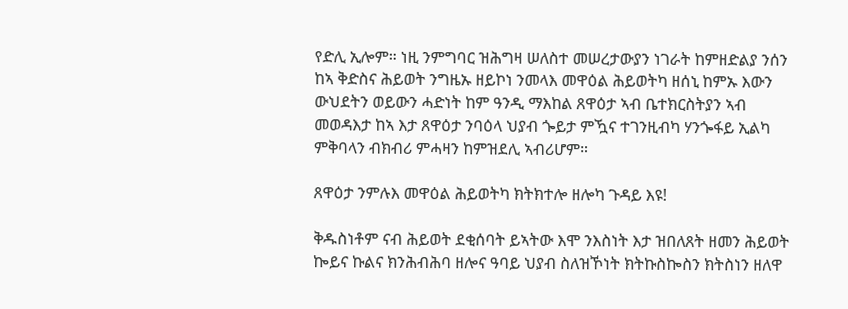የድሊ ኢሎም። ነዚ ንምግባር ዝሕግዛ ሠለስተ መሠረታውያን ነገራት ከምዘድልያ ንሰን ከኣ ቅድስና ሕይወት ንግዜኡ ዘይኮነ ንመላእ መዋዕል ሕይወትካ ዘሰኒ ከምኡ እውን ውህደትን ወይውን ሓድነት ከም ዓንዲ ማእከል ጸዋዕታ ኣብ ቤተክርስትያን ኣብ መወዳእታ ከኣ እታ ጸዋዕታ ንባዕላ ህያብ ጐይታ ምዃና ተገንዚብካ ሃንጐፋይ ኢልካ ምቅባላን ብክብሪ ምሓዛን ከምዝደሊ ኣብሪሆም።

ጸዋዕታ ንምሉእ መዋዕል ሕይወትካ ክትክተሎ ዘሎካ ጉዳይ እዩ!

ቅዱስነቶም ናብ ሕይወት ደቂሰባት ይኣትው እሞ ንእስነት እታ ዝበለጸት ዘመን ሕይወት ኰይና ኩልና ክንሕብሕባ ዘሎና ዓባይ ህያብ ስለዝኾነት ክትኩስኰስን ክትስነን ዘለዋ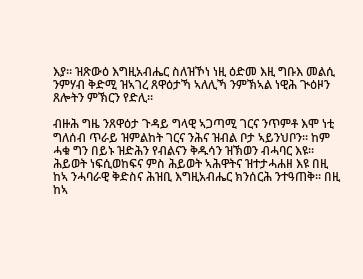እያ። ዝጽውዕ እግዚአብሔር ስለዝኾነ ነዚ ዕድመ እዚ ግቡእ መልሲ ንምሃብ ቅድሚ ዝኣገረ ጸዋዕታኻ ኣለሊኻ ንምኽኣል ነዊሕ ጒዕዞን ጸሎትን ምኽርን የድሊ።

ብዙሕ ግዜ ንጸዋዕታ ጉዳይ ግላዊ ኣጋጣሚ ገርና ንጥምቶ እሞ ነቲ ግለሰብ ጥራይ ዝምልከት ገርና ንሕና ዝብል ቦታ ኣይንህቦን። ከም ሓቁ ግን በይኑ ዝድሕን የብልናን ቅዱሳን ዝኽወን ብሓባር እዩ። ሕይወት ነፍሲወከፍና ምስ ሕይወት ኣሕዋትና ዝተታሓሐዘ እዩ በዚ ከኣ ንሓባራዊ ቅድስና ሕዝቢ እግዚአብሔር ክንሰርሕ ንተዓጠቅ። በዚ ከኣ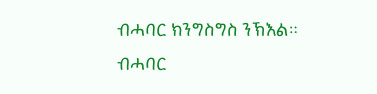ብሓባር ክንግስግስ ንኽእል።

ብሓባር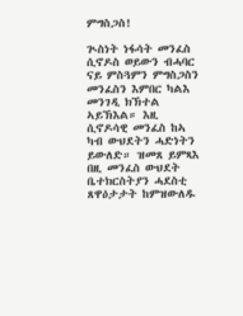ምግስጋስ!

ጒስነት ነፋሳት መንፈስ ሲኖዶስ ወይውን ብሓባር ናይ ምስጓምን ምግስጋስን መንፈስን እምበር ካልእ መንገዲ ክኽተል ኣይኽእል። እዚ ሲኖዶሳዊ መንፈስ ከኣ ካብ ውህደትን ሓድነትን ይውለድ። ዝመጸ ይምጻእ በዚ መንፈስ ውህደት ቤተክርስትያን ሓደስቲ ጸዋዕታታት ከምዝውለዱ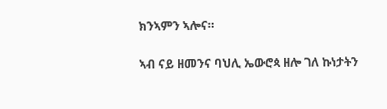ክንኣምን ኣሎና።

ኣብ ናይ ዘመንና ባህሊ ኤውሮጳ ዘሎ ገለ ኩነታትን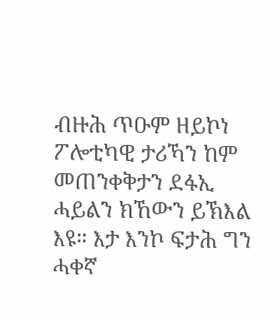ብዙሕ ጥዑም ዘይኮነ ፖሎቲካዊ ታሪኻን ከም መጠንቀቅታን ደፋኢ ሓይልን ክኸውን ይኽእል እዩ። እታ እንኮ ፍታሕ ግን ሓቀኛ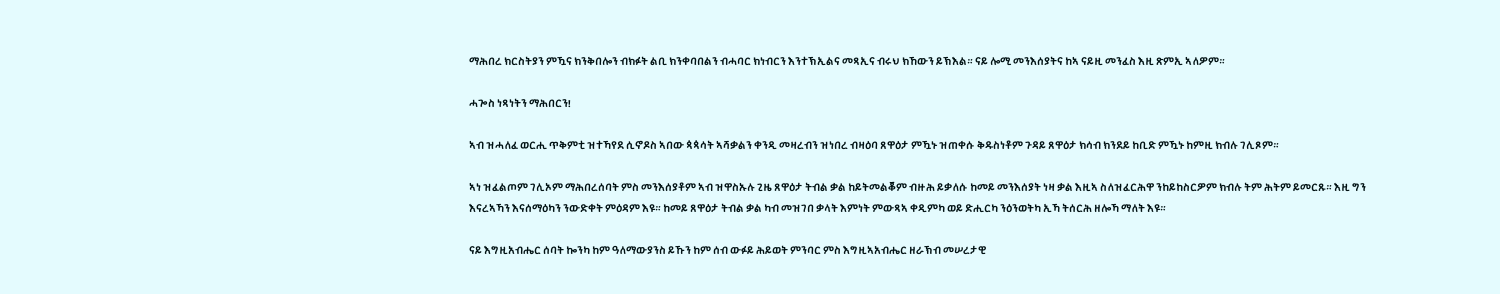ማሕበረ ክርስትያን ምዃና ክንቅበሎን ብክፉት ልቢ ክንቀባበልን ብሓባር ክነብርን እንተኽኢልና መጻኢና ብሩህ ክኸውን ይኽእል። ናይ ሎሚ መንእሰያትና ከኣ ናይዚ መንፈስ እዚ ጽምኢ ኣለዎም።

ሓጐስ ነጻነትን ማሕበርን!

ኣብ ዝሓለፈ ወርሒ ጥቅምቲ ዝተኻየደ ሲኖዶስ ኣበው ጳጳሳት ኣሻቃልን ቀንዲ መዛረብን ዝነበረ ብዛዕባ ጸዋዕታ ምዃኑ ዝጠቀሱ ቅዱስነቶም ጉዳይ ጸዋዕታ ክሳብ ክንደይ ከቢድ ምዃኑ ከምዚ ክብሉ ገሊጾም።

ኣነ ዝፈልጦም ገሊኦም ማሕበረሰባት ምስ መንእሰያቶም ኣብ ዝዋስኡሉ ጊዜ ጸዋዕታ ትብል ቃል ከይትመልቖም ብዙሕ ይቃለሱ ከመይ መንእሰያት ነዛ ቃል እዚኣ ስለዝፈርሕዋ ንከይከስርዎም ክብሉ ትም ሕትም ይመርጹ። እዚ ግን እናረኣኻን እናሰማዕካን ንውድቀት ምዕዳም እዩ። ከመይ ጸዋዕታ ትብል ቃል ካብ መዝገበ ቃላት እምነት ምውጻኣ ቀዲምካ ወይ ድሒርካ ንዕንወትካ ኢኻ ትሰርሕ ዘሎኻ ማለት እዩ።

ናይ እግዚአብሔር ሰባት ኰንካ ከም ዓለማውያንስ ይኹን ከም ሰብ ውፉይ ሕይወት ምንባር ምስ እግዚኣአብሔር ዘራኽብ መሠረታዊ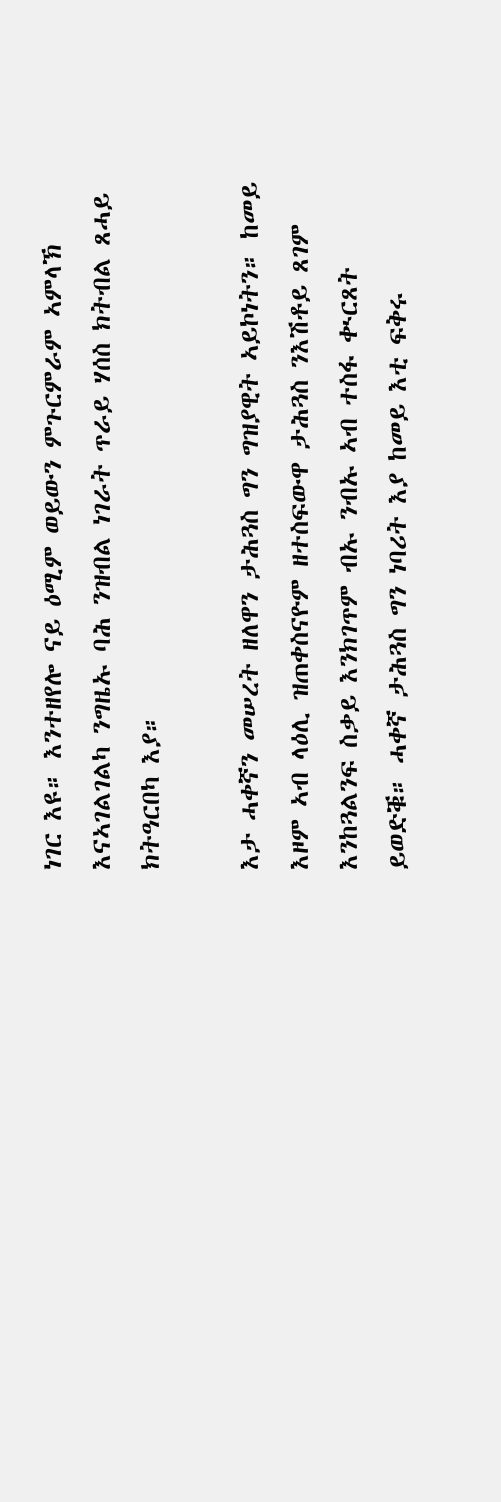ነገር እዩ። እንተዘየሎ ናይ ዕሚም ወይውን ምጉርምራም ኣምላኽ እናኣገልገልካ ንግዜኡ ባሕ ንዝብል ነገራት ጥራይ ሃሰስ ክትብል ጸሓይ ክትዓርበካ እያ።

እታ ሓቀኛን መሠረት ዘለዋን ታሕጓስ ግን ግዝያዊት ኣይኮነትን። ከመይ እዞም ኣብ ላዕሊ ዝጠቀስናዮም ዘተስፍውዋ ታሕጓስ ንእሽቶይ ጸገም እንከጓልንፍ ስቃይ እንክገጥም ብኡ ንብኡ ኣብ ተስፋ ቊርጸት ይወድቑ። ሓቀኛ ታሕጓስ ግን ነባሪት እያ ከመይ እቲ ፍቅሩ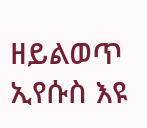ዘይልወጥ ኢየሱስ እዩ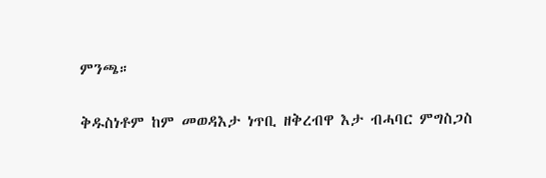ምንጫ።

ቅዱስነቶም ከም መወዳእታ ነጥቢ ዘቅረብዋ እታ ብሓባር ምግስጋስ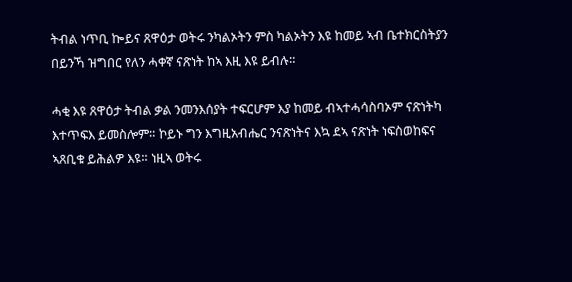ትብል ነጥቢ ኰይና ጸዋዕታ ወትሩ ንካልኦትን ምስ ካልኦትን እዩ ከመይ ኣብ ቤተክርስትያን በይንኻ ዝግበር የለን ሓቀኛ ናጽነት ከኣ እዚ እዩ ይብሉ።

ሓቂ እዩ ጸዋዕታ ትብል ቃል ንመንእሰያት ተፍርሆም እያ ከመይ ብኣተሓሳስባኦም ናጽነትካ እተጥፍእ ይመስሎም። ኮይኑ ግን እግዚአብሔር ንናጽነትና እኳ ደኣ ናጽነት ነፍስወከፍና ኣጸቢቁ ይሕልዎ እዩ። ነዚኣ ወትሩ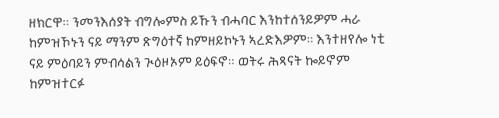ዘክርዋ። ንመንእሰያት ብግሎምስ ይኹን ብሓባር እንከተሰንይዎም ሓራ ከምዝኾኑን ናይ ማንም ጽግዕተኛ ከምዘይኮኑን ኣረድእዎም። እንተዘየሎ ነቲ ናይ ምዕባይን ምብሳልን ጒዕዞኦም ይዕፍኖ። ወትሩ ሕጻናት ኰይኖም ከምዝተርፉ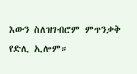እውን ስለዝገብሮም ምጥንቃቅ የድሊ ኢሎም።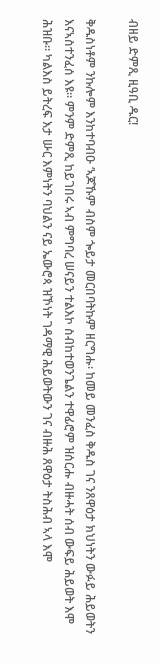ብዘይ ድምጺ ዚዓቢ ዱር!

ቅዱስነቶም ንኩሎም እንከተባብዑ ‘ኣጆኹም ብስም ጐይታ መርበባትኩም ዘርግሑ፡ ከመይ መንፈስ ቅዱስ ገና ንጸዋዕታ ክህነትን ውፉይ ሕይወትን እናኣስተንፈሰ እዩ። ምንም ድምጺ ከይገበሩ ኣብ ምግባረ ሠናይን ተልእኮ ስብከተወንጌልን ተዋፊሮም ዝሰርሑ ብዙሓት ሰብ ውፍይ ሕይወት እሞ ሕዝቡ። ካልእስ ይትረፍ እታ ሡር እምነትን ባህልን ናይ ኤውሮጳ ዝኾነት ገዳማዊ ሕይወትውን ገና ብዙሕ ጸዋዕታ ትስሕብ ኣላ እሞ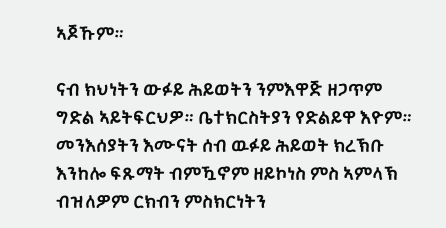ኣጆኹም።

ናብ ክህነትን ውፉይ ሕይወትን ንምእዋጅ ዘጋጥም ግድል ኣይትፍርህዎ። ቤተክርስትያን የድልይዋ እዮም። መንእሰያትን እሙናት ሰብ ዉፉይ ሕይወት ክረኽቡ እንከሎ ፍጹማት ብምዃኖም ዘይኮነስ ምስ ኣምላኽ ብዝለዎም ርክብን ምስክርነትን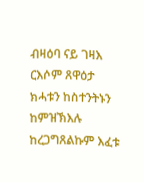ብዛዕባ ናይ ገዛእ ርእሶም ጸዋዕታ ክሓቱን ከስተንትኑን ከምዝኽእሉ ከረጋግጸልኩም እፈቱ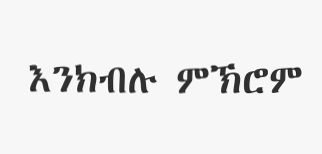እንክብሉ ምኽሮም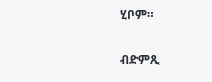ሂቦም።

ብድምጺ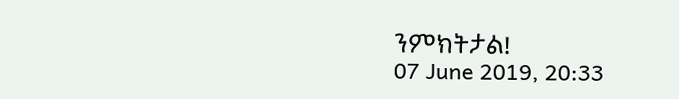ንምክትታል!
07 June 2019, 20:33